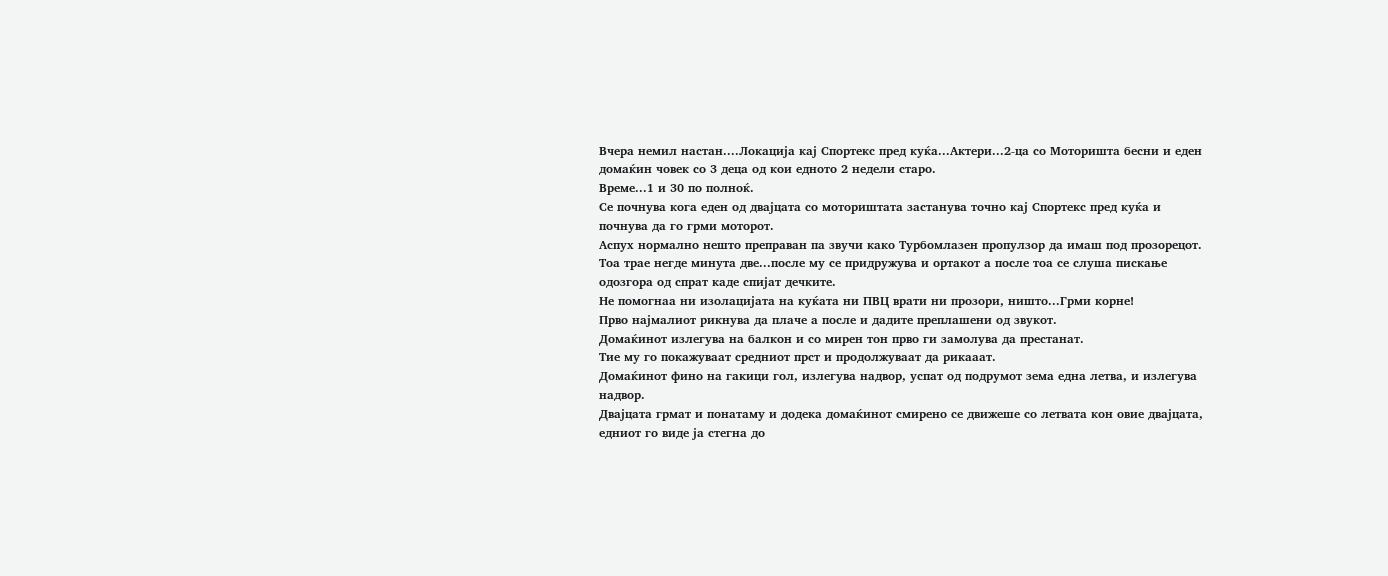Вчера немил настан....Локација кај Спортекс пред куќа...Актери...2-ца со Моторишта бесни и еден домаќин човек со 3 деца од кои едното 2 недели старо.
Време...1 и 30 по полноќ.
Се почнува кога еден од двајцата со моториштата застанува точно кај Спортекс пред куќа и почнува да го грми моторот.
Аспух нормално нешто преправан па звучи како Турбомлазен пропулзор да имаш под прозорецот.
Тоа трае негде минута две...после му се придружува и ортакот а после тоа се слуша пискање одозгора од спрат каде спијат дечките.
Не помогнаа ни изолацијата на куќата ни ПВЦ врати ни прозори, ништо...Грми корне!
Прво најмалиот рикнува да плаче а после и дадите преплашени од звукот.
Домаќинот излегува на балкон и со мирен тон прво ги замолува да престанат.
Тие му го покажуваат средниот прст и продолжуваат да рикааат.
Домаќинот фино на гакици гол, излегува надвор, успат од подрумот зема една летва, и излегува надвор.
Двајцата грмат и понатаму и додека домаќинот смирено се движеше со летвата кон овие двајцата, едниот го виде ја стегна до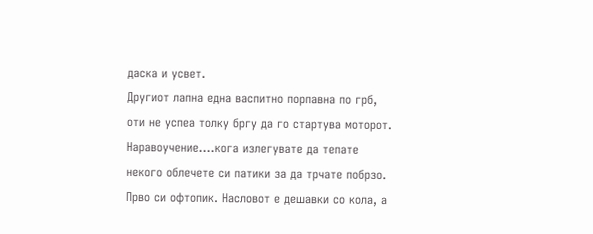даска и усвет.
Другиот лапна една васпитно порпавна по грб, оти не успеа толку бргу да го стартува моторот.
Наравоучение....кога излегувате да тепате некого облечете си патики за да трчате побрзо.
Прво си офтопик. Насловот е дешавки со кола, а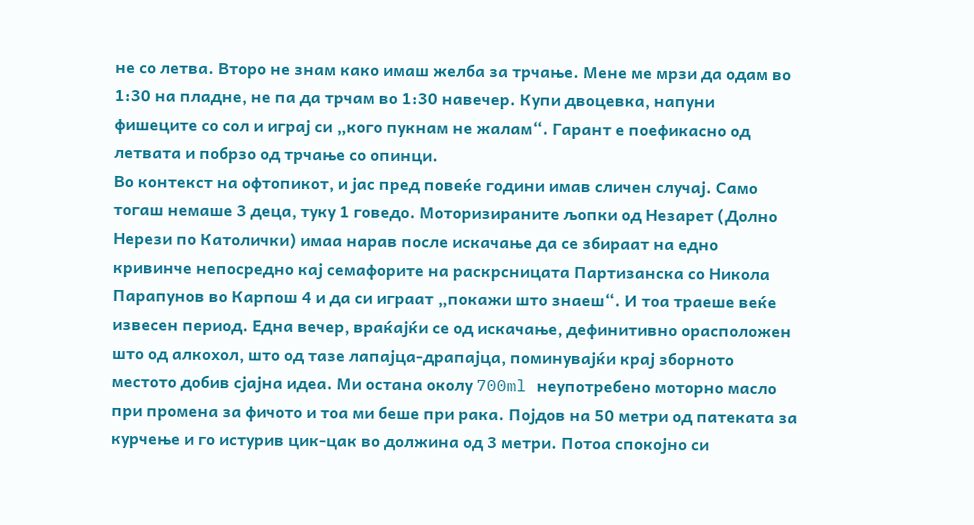не со летва. Второ не знам како имаш желба за трчање. Мене ме мрзи да одам во 1:30 на пладне, не па да трчам во 1:30 навечер. Купи двоцевка, напуни фишеците со сол и играј си „кого пукнам не жалам“. Гарант е поефикасно од летвата и побрзо од трчање со опинци.
Во контекст на офтопикот, и јас пред повеќе години имав сличен случај. Само тогаш немаше 3 деца, туку 1 говедо. Моторизираните љопки од Незарет (Долно Нерези по Католички) имаа нарав после искачање да се збираат на едно кривинче непосредно кај семафорите на раскрсницата Партизанска со Никола Парапунов во Карпош 4 и да си играат „покажи што знаеш“. И тоа траеше веќе извесен период. Една вечер, враќајќи се од искачање, дефинитивно орасположен што од алкохол, што од тазе лапајца-драпајца, поминувајќи крај зборното местото добив сјајна идеа. Ми остана околу 700ml неупотребено моторно масло при промена за фичото и тоа ми беше при рака. Појдов на 50 метри од патеката за курчење и го истурив цик-цак во должина од 3 метри. Потоа спокојно си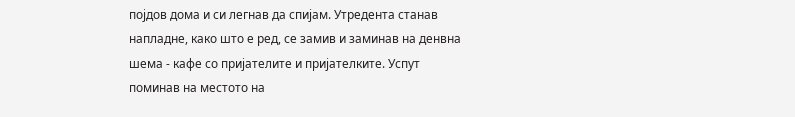појдов дома и си легнав да спијам. Утредента станав напладне, како што е ред, се замив и заминав на денвна шема - кафе со пријателите и пријателките. Успут поминав на местото на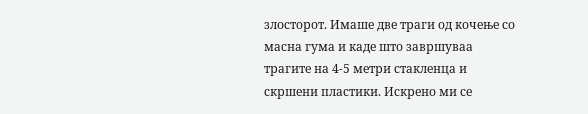злосторот. Имаше две траги од кочење со масна гума и каде што завршуваа трагите на 4-5 метри стакленца и скршени пластики. Искрено ми се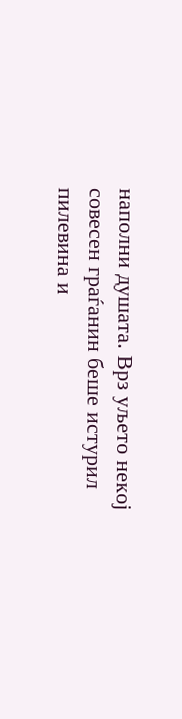наполни душата. Врз уљето некој совесен граѓанин беше истурил пилевина и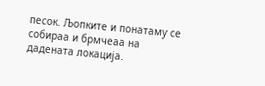песок. Љопките и понатаму се собираа и брмчеаа на дадената локација.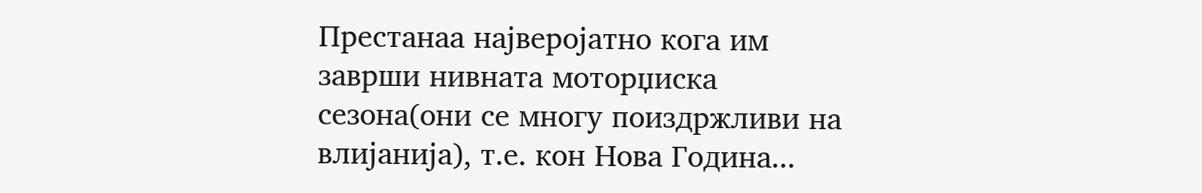Престанаа најверојатно кога им заврши нивната моторџиска сезона(они се многу поиздржливи на влијанија), т.е. кон Нова Година...